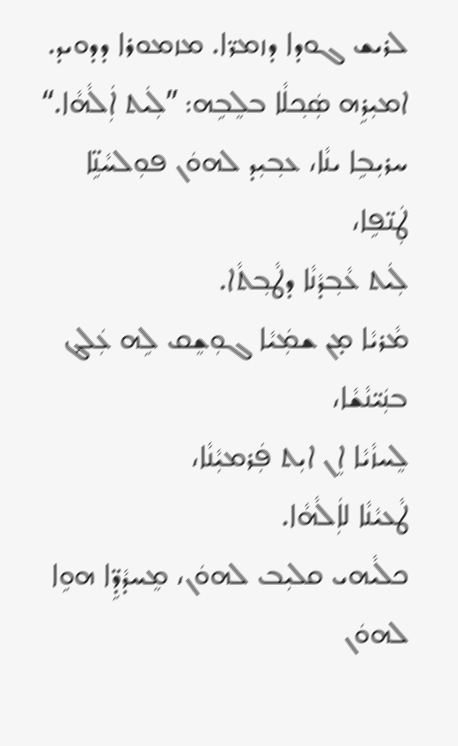ܠܪܝܫ ܓܘܕܐ ܕܙܡܪ̈ܐ. ܡܙܡܘܪܐ ܕܕܘܝܕ.
ܐܡܝܼܪܹܗ ܣܲܟ݂ܠܵܐ ܒܠܸܒܹܗ: ”ܠܲܝܬ ܐܲܠܵܗܵܐ.“
ܚܪܝܼܒܹܐ ܝܢܵܐ، ܥܒ݂ܝܼܕ ܠܗܘܿܢ ܦܘܼܠܚܵܢܹ̈ܐ ܛܲܢ̈ܦܹܐ،
ܠܲܝܬ ܥܵܒ݂ܕܵܢܵܐ ܕܛܵܒ݂ܬܵ‌ܐ.
ܡܵܪܝܵܐ ܡ̣ܢ ܫܡܲܝܵܐ ܓܘܼܫܸܩ ܠܹܗ ܥܲܠܔ ܒܢܲܝ̈ܢܵܫܵܐ،
ܠܸܚܙܵܝܵܐ ܐܸܢ ܐܝܼܬ ܦܲܪܡܝܼܵܢܵܐ،
ܛܵܥܝܵܢܵܐ ܠܐܲܠܵܗܵܐ.
ܟܠܵܝܗ‌ܝ ܩܠܝܼܒ ܠܗܘܿܢ، ܡܸܚܕܵܕܹ̈ܐ ܗܘܹܐ ܠܗܘܿܢ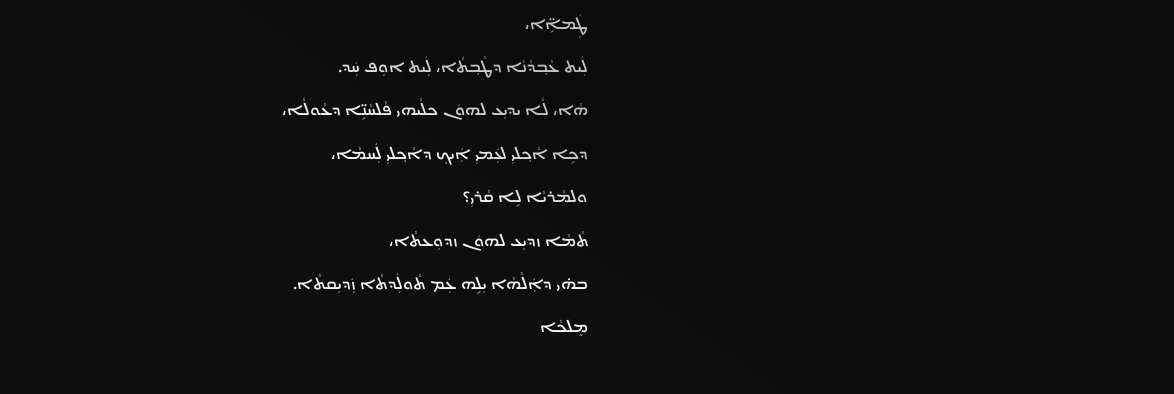ܛܲܡܐܹ̈ܐ،
ܠܲܝܬ ܥܵܒ݂ܕܵܢܵܐ ܕܛܵܒ݂ܬܵ‌ܐ، ܠܲܝܬ ܐܘܼܦ ܚܲܕ.
ܗܵܐ، ܠܵܐ ܝܕܝܼܥ ܠܗܘܿܢ ܟܠܵܝܗ‌ܝ ܦܵܠܚܵܢܹ̈ܐ ܕܥܵܘܠܵܐ،
ܕܟܹܐ ܐܵܟ݂ܠܝܼ ܠܥܲܡܝܼ ܐܲܝܟ݂ ܕܐܵܟ݂ܠܝܼ ܠܲܚܡܵܐ،
ܘܠܡܵܪܝܵܐ ܠܹܐ ܩܵܪܝܼ؟
ܬܵܡܵܐ ܙܕܝܼܥ ܠܗܘܿܢ ܙܕܘܼܥܬܵ‌ܐ،
ܒܗ̇ܝ ܕܐܲܠܵܗܵܐ ܝܼܠܹܗ ܥܲܡ ܬܵܘܠܲܕܬܵ‌ܐ ܙܲܕܝܼܩܬܵ‌ܐ.
ܡܸܠܟܵܐ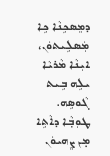ܕܡܸܣܟܹܢܵܐ ܟܹܐ ܡܲܣܠܹܝܬܘܿܢ،
ܐܝܼܢܵܐ ܡܵܪܝܵܐ ܝܠܹܗ ܒܹܝܬ ܓܵܘܣܹܗ.
ܛܘܼܒ݂ܵܐ ܕܐܵܬܹ‌ܐ ܡ̣ܢ ܨܸܗܝܘܿܢ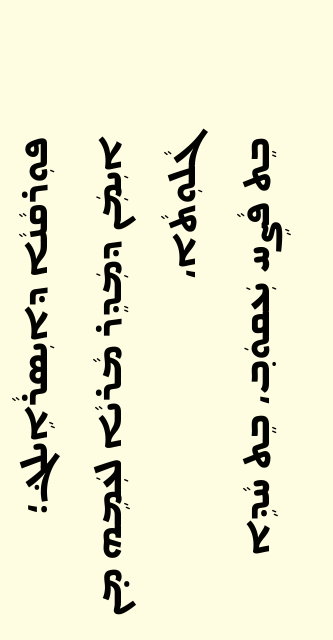ܦܘܼܪܩܵܢܵܐ ܕܐܝܼܣܪܵܐܹܝܠܔ؛
ܐܝܼܡܲܢ ܕܡܲܕܸܪ ܡܵܪܝܵܐ ܠܥܲܡܹܗ ܡ̣ܢ ܓܵܠܘܼܬܵ‌ܐ،
ܒܸܬ ܦܵܨܹܚ ܝܲܥܩܘܿܒ݂، ܒܸܬ ܚܵܕܹܐ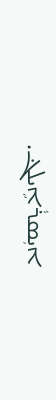ܐܝܼܣܪܵܐܹܝܠܔ.